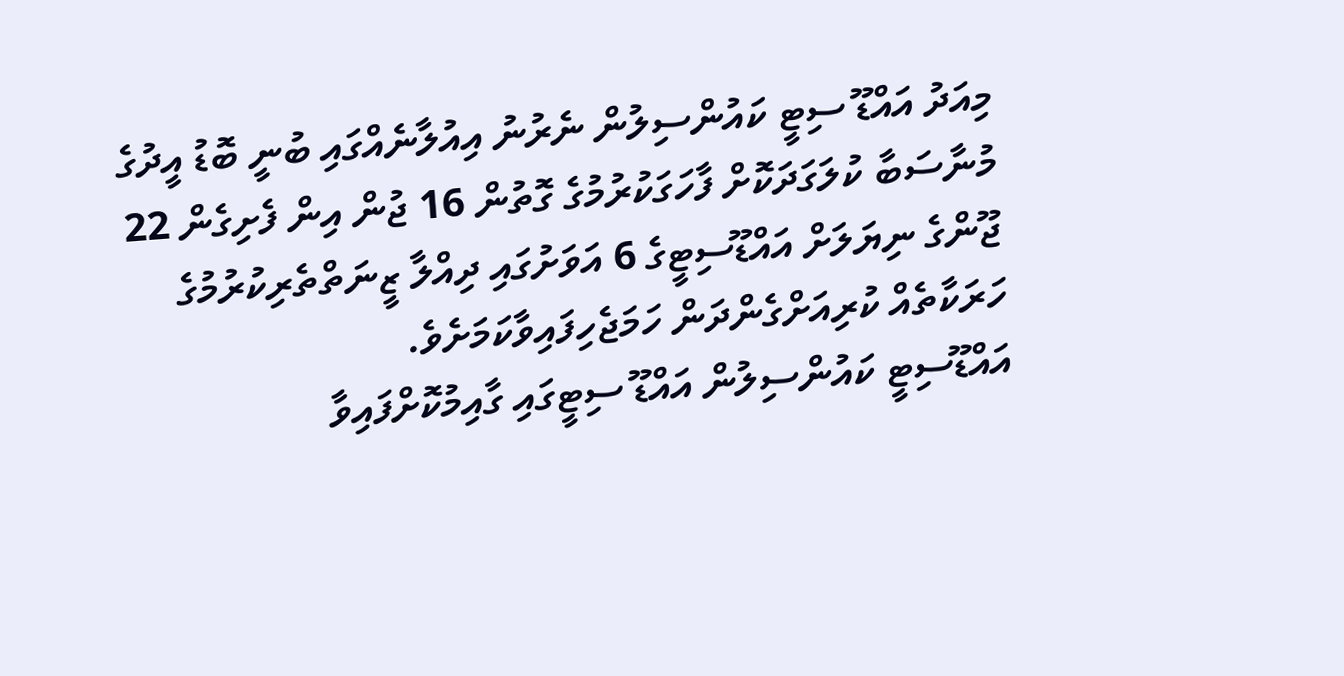މިއަދު އައްޑޫ ސިޓީ ކައުންސިލުން ނެރުނު އިއުލާނެއްގައި ބުނީ ބޮޑު އީދުގެ މުނާސަބާ ކުލަގަދަކޮށް ފާހަގަކުރުމުގެ ގޮތުން 16 ޖުން އިން ފެށިގެން 22 ޖޫންގެ ނިޔަލަށް އައްޑޫސިޓީގެ 6 އަވަށުގައި ދިއްލާ ޒީނަތްތެރިކުރުމުގެ ހަރަކާތެއް ކުރިއަށްގެންދަން ހަމަޖެހިފައިވާކަމަށެވެ.
އައްޑޫސިޓީ ކައުންސިލުން އައްޑޫ ސިޓީގައި ގާއިމުކޮށްފައިވާ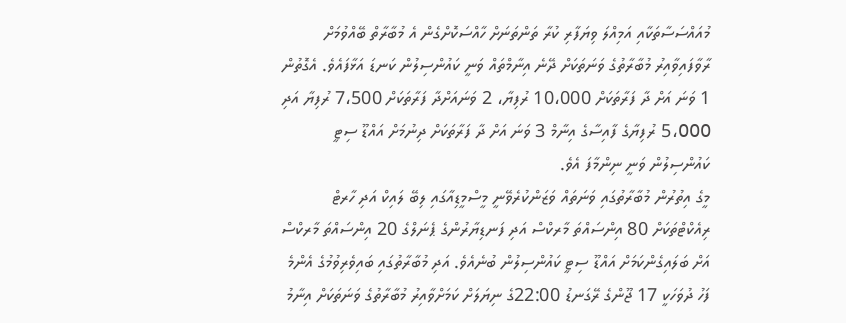މުއައްސަސާތަކާއި އަމިއްލަ ވިޔަފާރި ކުރާ ތަންތަނަށް ހާއްސަކޮށްގެން އެ މުބާރާތް ބޭއްވުމަށް ރާވާފައިވާއިރު މުބާރާތުގެ ވަނަތަކަށް ދޭނެ އިނާމްތައް ވަނީ ކައުންސިލުން ކަނޑަ އަޅާފައެވެ. އެގޮތުން 1 ވަނަ އަށް ދާ ފަރާތަކަށް 10،000 ރުފިޔާ، 2 ވަނައަށްދާ ފަރާތަކަށް 7،500 ރުފިޔާ އަދި 5،000 ރުފިޔާގެ ފާއިސާގެ އިނާމް 3 ވަނަ އަށް ދާ ފަރާތަކަށް ދިނުމަށް އައްޑޫ ސިޓީ ކައުންސިލުން ވަނީ ނިންމާފަ އެވެ.
މީގެ އިތުރުން މުބާރާތުގައި ވަނަތައް ވަޒަންކުރެވޭނީ މީސްމީޑިއާގައި ލިބޭ ލައިކް އަދި ހާރޓް ރިއެކްޓްތަކަށް 80 އިންސައްތަ މާރކްސް އަދި ފަނޑިޔާރުންގެ ޕެނަލްގެ 20 އިންސައްތަ މާރކްސް އަށް ބަލައިގެންކަމަށް އައްޑޫ ސިޓީ ކައުންސިލުން ބުނެއެވެ. އަދި މުބާރާތުގައި ބައިވެރިވުމުގެ އެންމެ ފަހު ދުވަހަކީ 17 ޖޫންގެ ރޭގަނޑު 22:00ގެ ނިޔަލަށް ކަމަށްވާއިރު މުބާރާތުގެ ވަނަތަކަށް އިނާމު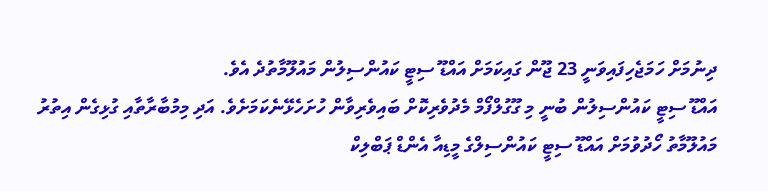ދިނުމަށް ހަމަޖެހިފައިވަނީ 23 ޖޫން ގައިކަމަށް އައްޑޫ ސިޓީ ކައުންސިލުން މައުލޫމާތުދެ އެވެ.
އައްޑޫ ސިޓީ ކައުންސިލުން ބުނީ މި ގޫގުލްފޯމް މެދުވެރިކޮށް ބައިވެރިވާން ހުށަހެޅޭނެކަމަށެވެ. އަދި މިމުބާރާތާއި ގުޅިގެން އިތުރު މައުލޫމާތު ހޯދުވުމަށް އައްޑޫ ސިޓީ ކައުންސިލްގެ މީޑިއާ އެންޑް ޕަބްލިކް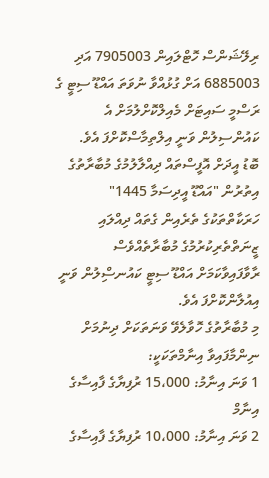ރިލޭޝަންސް ހޮޓްލައިން 7905003 އަދި 6885003 އަށް ގުޅުއްވާ ނުވަތަ އައްޑޫ ސިޓީ ގެ ރަސްމީ ސައިޓަށް މެއިލްކޮށްލުމަށް އެ ކައުންސިލުން ވަނީ އިލްތިމާސްކޮށްފަ އެވެ.
ބޮޑު އީދަށް އޮފީސްތައް ދިއްލާލުމުގެ މުބާރާތުގެ އިތުރުން "އައްޑޫ އީދިސަމާ 1445" ހަރަކާތްތަކުގެ ތެރެއިން ގެތައް ދިއްލައި ޒީނަތްތެރިކުރުމުގެ މުބާރާތެއްވެސް ރާވާފައިވާކަމަށް އައްޑޫ ސިޓީ ކައުނސްިލުން ވަނީ އިއުލާންކޮށްފަ އެވެ.
މި މުބާރާތުގެ ހޮވާލެވޭ ވަނަތަކަށް ދިނުމަށް ނިންމާފައިވާ އިނާމްތަކަކީ:
1 ވަނަ އިނާމު: 15،000 ރުފިޔާގެ ފާއިސާގެ އިނާމް
2 ވަނަ އިނާމު: 10،000 ރުފިޔާގެ ފާއިސާގެ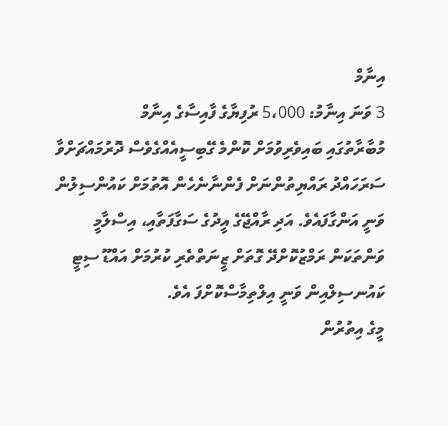އިނާމް
3 ވަނަ އިނާމު: 5،000 ރުފިޔާގެ ފާއިސާގެ އިނާމް
މުބާރާތުގައި ބައިވެރިވުމަށް ކޮންމެ ގޭބިސީއެއްގެވެސް ދޮރުމައްޗަށްވާ ސަރަހައްދު ރައްޔިތުންނަށް ފެންނާނެހެން އޮތުމަށް ކައުންސިލުން ވަނީ އަންގާފައެވެ. އަދި ރާއްޖޭގެ އީދުގެ ސަގާފަތާއި، އިސްލާމީ ވަންތަކަން ރަމްޒުކޮށްދޭ ގޮތަށް ޒީނަތްތެރި ކުރުމަށް އައްޑޫ ސިޓީ ކައުނސިލްއިން ވަނީ އިލްތިމާސްކޮށްފަ އެވެ.
މީގެ އިތުރުން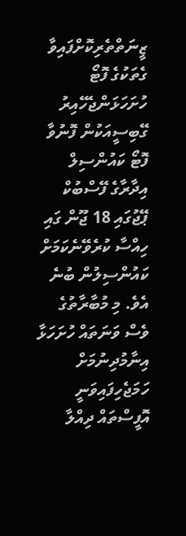ޒީނަތްތެރިކޮށްފައިވާ ގެތަކުގެ ފޮޓޯ ހުށަހަޅަންޖެހޭއިރު ގޭބިސީއަކުން ފޮނުވާ ފޮޓޯ ކައުންސިލް އިދާރާގެ ފޭސްބުކް ޕޭޖުގައި 18 ޖޫން ގައި ހިއްސާ ކުރެވޭނެކަމަށް ކައުންސިލުން ބުނެ އެވެ. މި މުބާރާތުގެ ވެސް ވަނަތައް ހުށަހަޅާ އިނާމުދިނުމަށް ހަމަޖެހިފައިވަނީ އޮފީސްތައް ދިއްލާ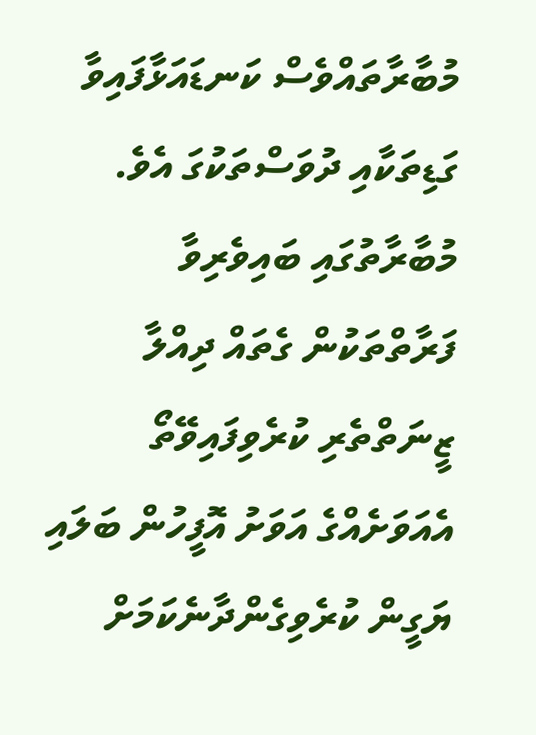މުބާރާތައްވެސް ކަނޑައަޅާފައިވާ ގަޑިތަކާއި ދުވަސްތަކުގަ އެވެ.
މުބާރާތުގައި ބައިވެރިވާ ފަރާތްތަކުން ގެތައް ދިއްލާ ޒީނަތްތެރި ކުރެވިފައިވޭތޯ އެއަވަށެއްގެ އަވަށު އޮފީހުން ބަލައި ޔަގީން ކުރެވިގެންދާނެކަމަށް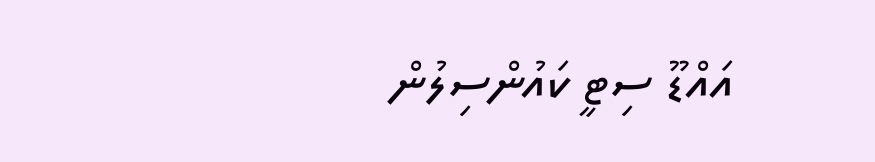އައްޑޫ ސިޓީ ކައުންސިލުން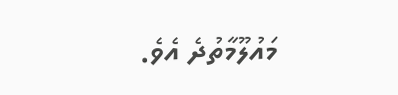މައުލޫމާތުދެ އެވެ.